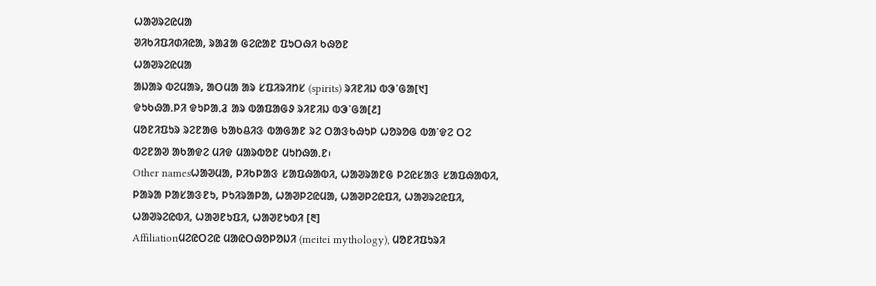ᱦᱟᱣᱨᱮᱭᱢᱟ
ᱣᱤᱠᱤᱯᱤᱰᱤᱭᱟ, ᱨᱟᱲᱟ ᱜᱮᱭᱟᱱ ᱯᱩᱛᱷᱤ ᱠᱷᱚᱱ
ᱦᱟᱣᱨᱮᱭᱢᱟ
ᱟᱡᱟᱨ ᱵᱮᱢᱟᱨ, ᱟᱛᱢᱟ ᱟᱨ ᱥᱯᱤᱨᱤᱴᱥ (spirits) ᱨᱤᱱᱤᱡ ᱵᱳᱸᱜᱟ[᱑]
ᱫᱩᱠᱷᱟᱹᱞᱤ ᱫᱩᱞᱟᱹᱲ ᱟᱨ ᱵᱟᱯᱟᱜᱽ ᱨᱤᱱᱤᱡ ᱵᱳᱸᱜᱟ[᱒]
ᱢᱚᱱᱤᱯᱩᱨ ᱨᱮᱱᱟᱜ ᱠᱟᱠᱪᱤᱝ ᱵᱟᱜᱟᱱ ᱨᱮ ᱛᱟᱝᱠᱷᱩᱞ ᱦᱚᱨᱚᱜ ᱵᱟᱸᱫᱮ ᱛᱮ ᱵᱮᱱᱟᱣ ᱟᱠᱟᱫᱮ ᱢᱤᱫ ᱢᱟᱨᱵᱚᱱ ᱢᱩᱴᱷᱟᱹᱱ᱾
Other namesᱦᱟᱣᱢᱟ, ᱞᱤᱠᱞᱟᱝ ᱥᱟᱯᱷᱟᱵᱤ, ᱦᱟᱣᱨᱟᱱᱜ ᱞᱮᱭᱥᱟᱝ ᱥᱟᱯᱷᱟᱵᱤ, ᱞᱟᱨᱟ ᱞᱟᱥᱟᱝᱱᱩ, ᱞᱩᱤᱨᱟᱞᱟ, ᱦᱟᱣᱞᱮᱭᱢᱟ, ᱦᱟᱣᱞᱮᱭᱯᱤ, ᱦᱟᱣᱨᱮᱭᱯᱤ, ᱦᱟᱣᱨᱮᱭᱵᱤ, ᱦᱟᱣᱱᱩᱯᱤ, ᱦᱟᱣᱱᱩᱵᱤ [᱓]
Affiliationᱢᱮᱭᱛᱮᱭ ᱢᱟᱭᱛᱷᱚᱞᱚᱡᱤ (meitei mythology), ᱢᱚᱱᱤᱯᱩᱨᱤ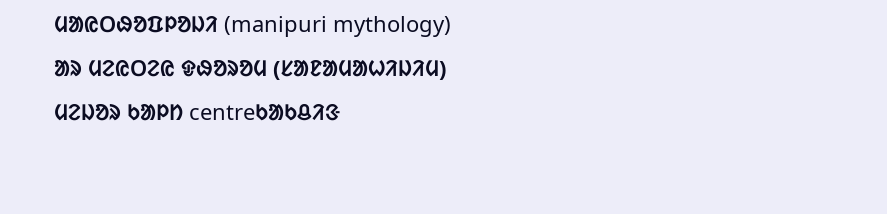ᱢᱟᱭᱛᱷᱚᱯᱞᱚᱡᱤ (manipuri mythology) ᱟᱨ ᱢᱮᱭᱛᱮᱭ ᱫᱷᱚᱨᱚᱢ (ᱥᱟᱱᱟᱢᱟᱦᱤᱡᱤᱢ)
ᱢᱮᱡᱚᱨ ᱠᱟᱞᱴ centreᱠᱟᱠᱪᱤᱝ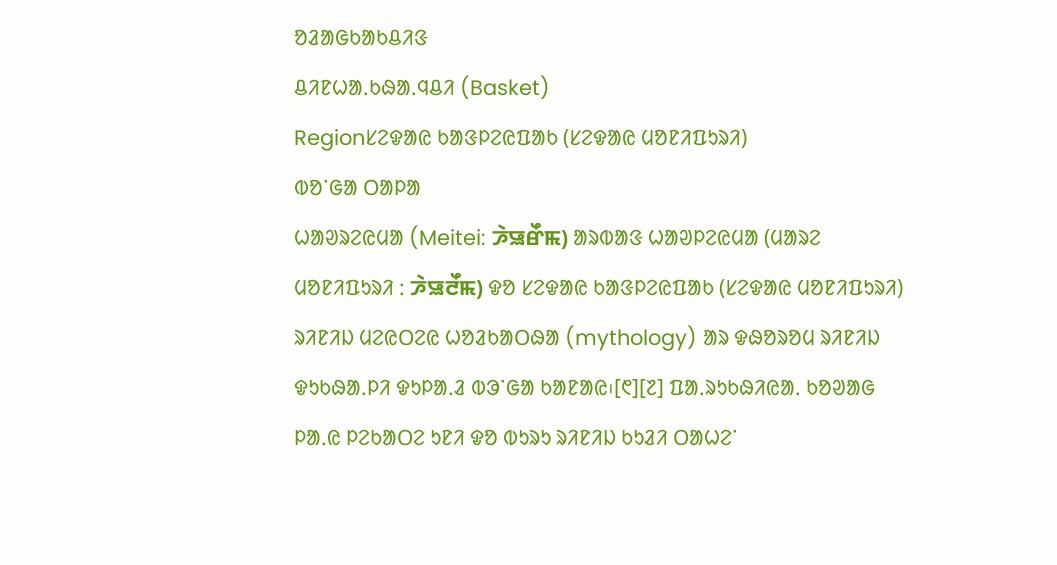ᱚᱲᱟᱜᱠᱟᱠᱪᱤᱝ
ᱪᱤᱱᱦᱟᱹᱠᱷᱟᱹᱧᱪᱤ (Basket)
Regionᱥᱮᱫᱟᱭ ᱠᱟᱝᱞᱮᱭᱯᱟᱠ (ᱥᱮᱫᱟᱭ ᱢᱚᱱᱤᱯᱩᱨᱤ)
ᱵᱚᱸᱜᱟ ᱛᱟᱞᱟ
ᱦᱟᱣᱨᱮᱭᱢᱟ (Meitei: ꯍꯥꯎꯔꯩꯃ) ᱟᱨᱵᱟᱝ ᱦᱟᱣᱞᱮᱭᱢᱟ (ᱢᱟᱨᱮ ᱢᱚᱱᱤᱯᱩᱨᱤ ᱺ ꯍꯥꯎꯂꯩꯃ) ᱫᱚ ᱥᱮᱫᱟᱭ ᱠᱟᱝᱞᱮᱭᱯᱟᱠ (ᱥᱮᱫᱟᱭ ᱢᱚᱱᱤᱯᱩᱨᱤ) ᱨᱤᱱᱤᱡ ᱢᱮᱭᱛᱮᱭ ᱦᱚᱲᱠᱟᱛᱷᱟ (mythology) ᱟᱨ ᱫᱷᱚᱨᱚᱢ ᱨᱤᱱᱤᱡ ᱫᱩᱠᱷᱟᱹᱞᱤ ᱫᱩᱞᱟᱹᱲ ᱵᱳᱸᱜᱟ ᱠᱟᱱᱟᱭ᱾[᱖][᱗] ᱯᱟᱹᱨᱩᱠᱷᱤᱭᱟᱹ ᱠᱚᱣᱟᱜ ᱞᱟᱹᱭ ᱞᱮᱠᱟᱛᱮ ᱩᱱᱤ ᱫᱚ ᱵᱩᱨᱩ ᱨᱤᱱᱤᱡ ᱠᱩᱲᱤ ᱛᱟᱦᱮᱸ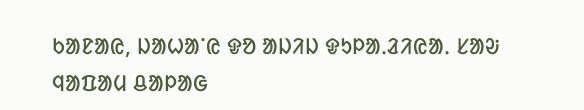ᱠᱟᱱᱟᱭ, ᱡᱟᱦᱟᱸᱭ ᱫᱚ ᱟᱡᱤᱡ ᱫᱩᱞᱟᱹᱲᱤᱭᱟᱹ ᱥᱟᱶ ᱧᱟᱯᱟᱢ ᱪᱟᱞᱟᱜ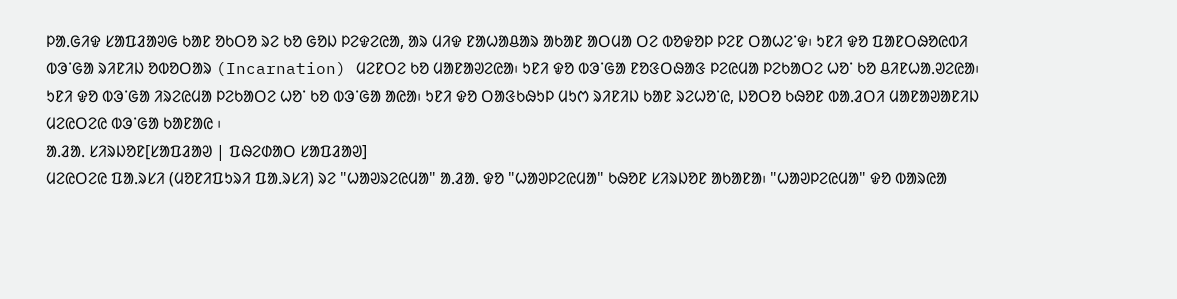ᱞᱟᱹᱜᱤᱫ ᱥᱟᱯᱲᱟᱣᱜ ᱠᱟᱱ ᱚᱠᱛᱚ ᱨᱮ ᱠᱚ ᱜᱚᱡ ᱞᱮᱫᱮᱭᱟ, ᱟᱨ ᱢᱤᱫ ᱱᱟᱦᱟᱪᱟᱨ ᱟᱠᱟᱱ ᱟᱛᱢᱟ ᱛᱮ ᱵᱚᱫᱚᱞ ᱞᱮᱱ ᱛᱟᱦᱮᱸᱫ᱾ ᱩᱱᱤ ᱫᱚ ᱯᱟᱱᱛᱷᱚᱭᱵᱤ ᱵᱳᱸᱜᱟ ᱨᱤᱱᱤᱡ ᱚᱵᱚᱛᱟᱨ (Incarnation) ᱢᱮᱱᱛᱮ ᱠᱚ ᱢᱟᱱᱟᱣᱮᱭᱟ᱾ ᱩᱱᱤ ᱫᱚ ᱵᱳᱸᱜᱟ ᱱᱚᱝᱛᱷᱟᱝ ᱞᱮᱭᱢᱟ ᱞᱮᱠᱟᱛᱮ ᱦᱚᱸ ᱠᱚ ᱪᱤᱱᱦᱟᱹᱣᱮᱭᱟ᱾ ᱩᱱᱤ ᱫᱚ ᱵᱳᱸᱜᱟ ᱤᱨᱮᱭᱢᱟ ᱞᱮᱠᱟᱛᱮ ᱦᱚᱸ ᱠᱚ ᱵᱳᱸᱜᱟ ᱟᱭᱟ᱾ ᱩᱱᱤ ᱫᱚ ᱛᱟᱝᱠᱷᱩᱞ ᱢᱩᱬ ᱨᱤᱱᱤᱡ ᱠᱟᱱ ᱨᱮᱦᱚᱸᱭ, ᱡᱚᱛᱚ ᱠᱷᱚᱱ ᱵᱟᱹᱲᱛᱤ ᱢᱟᱱᱟᱣᱟᱱᱤᱡ ᱢᱮᱭᱛᱮᱭ ᱵᱳᱸᱜᱟ ᱠᱟᱱᱟᱭ ᱾
ᱟᱹᱲᱟᱹ ᱥᱤᱨᱡᱚᱱ[ᱥᱟᱯᱲᱟᱣ | ᱯᱷᱮᱰᱟᱛ ᱥᱟᱯᱲᱟᱣ]
ᱢᱮᱭᱛᱮᱭ ᱯᱟᱹᱨᱥᱤ (ᱢᱚᱱᱤᱯᱩᱨᱤ ᱯᱟᱹᱨᱥᱤ) ᱨᱮ "ᱦᱟᱣᱨᱮᱭᱢᱟ" ᱟᱹᱲᱟᱹ ᱫᱚ "ᱦᱟᱣᱞᱮᱭᱢᱟ" ᱠᱷᱚᱱ ᱥᱤᱨᱡᱚᱱ ᱟᱠᱟᱱᱟ᱾ "ᱦᱟᱣᱞᱮᱭᱢᱟ" ᱫᱚ ᱵᱟᱨᱭᱟ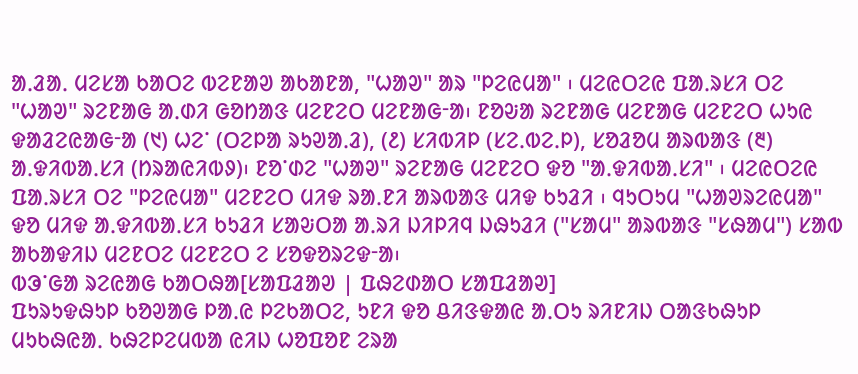ᱟᱹᱲᱟᱹ ᱢᱮᱥᱟ ᱠᱟᱛᱮ ᱵᱮᱱᱟᱣ ᱟᱠᱟᱱᱟ, "ᱦᱟᱣ" ᱟᱨ "ᱞᱮᱭᱢᱟ" ᱾ ᱢᱮᱭᱛᱮᱭ ᱯᱟᱹᱨᱥᱤ ᱛᱮ "ᱦᱟᱣ" ᱨᱮᱱᱟᱜ ᱟᱹᱰᱤ ᱜᱚᱴᱟᱝ ᱢᱮᱱᱮᱛ ᱢᱮᱱᱟᱜᱼᱟ᱾ ᱱᱚᱶᱟ ᱨᱮᱱᱟᱜ ᱢᱮᱱᱟᱜ ᱢᱮᱱᱮᱛ ᱦᱩᱭ ᱫᱟᱲᱮᱭᱟᱜᱼᱟ (᱑) ᱦᱮᱸ (ᱛᱮᱞᱟ ᱨᱩᱣᱟᱹᱲ), (᱒) ᱥᱤᱵᱤᱞ (ᱥᱮᱹᱵᱮᱹᱞ), ᱥᱚᱲᱚᱢ ᱟᱨᱵᱟᱝ (᱓) ᱟᱹᱫᱤᱵᱟᱹᱥᱤ (ᱴᱨᱟᱭᱤᱵᱽ)᱾ ᱱᱚᱸᱰᱮ "ᱦᱟᱣ" ᱨᱮᱱᱟᱜ ᱢᱮᱱᱮᱛ ᱫᱚ "ᱟᱹᱫᱤᱵᱟᱹᱥᱤ" ᱾ ᱢᱮᱭᱛᱮᱭ ᱯᱟᱹᱨᱥᱤ ᱛᱮ "ᱞᱮᱭᱢᱟ" ᱢᱮᱱᱮᱛ ᱢᱤᱫ ᱨᱟᱹᱱᱤ ᱟᱨᱵᱟᱝ ᱢᱤᱫ ᱠᱩᱲᱤ ᱾ ᱧᱩᱛᱩᱢ "ᱦᱟᱣᱨᱮᱭᱢᱟ" ᱫᱚ ᱢᱤᱫ ᱟᱹᱫᱤᱵᱟᱹᱥᱤ ᱠᱩᱲᱤ ᱥᱟᱶᱛᱟ ᱟᱹᱨᱤ ᱡᱤᱞᱤᱧ ᱡᱷᱩᱲᱤ ("ᱥᱟᱢ" ᱟᱨᱵᱟᱝ "ᱥᱷᱟᱢ") ᱥᱟᱵ ᱟᱠᱟᱫᱤᱡ ᱢᱮᱱᱛᱮ ᱢᱮᱱᱮᱛ ᱮ ᱥᱚᱫᱚᱨᱮᱫᱼᱟ᱾
ᱵᱳᱸᱜᱟ ᱨᱮᱭᱟᱜ ᱠᱟᱛᱷᱟ[ᱥᱟᱯᱲᱟᱣ | ᱯᱷᱮᱰᱟᱛ ᱥᱟᱯᱲᱟᱣ]
ᱯᱩᱨᱩᱫᱷᱩᱞ ᱠᱚᱣᱟᱜ ᱞᱟᱹᱭ ᱞᱮᱠᱟᱛᱮ, ᱩᱱᱤ ᱫᱚ ᱪᱤᱝᱫᱟᱭ ᱟᱹᱛᱩ ᱨᱤᱱᱤᱡ ᱛᱟᱝᱠᱷᱩᱞ ᱢᱩᱠᱷᱭᱟᱹ ᱠᱷᱮᱞᱮᱢᱵᱟ ᱭᱤᱡ ᱦᱚᱯᱚᱱ ᱮᱨᱟ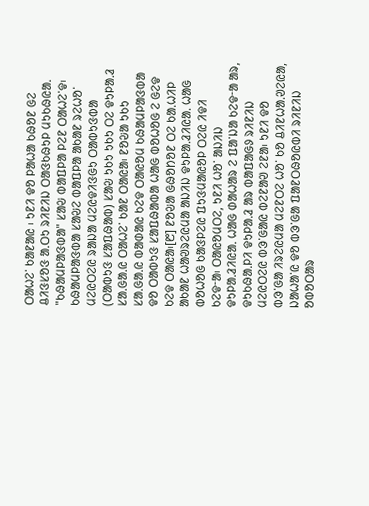ᱛᱟᱦᱮᱸ ᱠᱟᱱᱟᱭ ᱾ ᱩᱱᱤ ᱫᱚ ᱞᱟᱦᱟ ᱠᱷᱚᱱ ᱜᱮ ᱪᱤᱝᱥᱚᱝ ᱟᱹᱛᱩ ᱨᱤᱱᱤᱡ ᱛᱟᱝᱠᱷᱩᱞ ᱢᱩᱠᱷᱭᱟᱹ "ᱠᱷᱟᱢᱞᱟᱝᱵᱟ" ᱥᱟᱶ ᱵᱟᱯᱞᱟ ᱞᱮᱱ ᱛᱟᱦᱮᱸᱫ᱾ ᱠᱷᱟᱢᱞᱟᱝᱵᱟ ᱥᱟᱶᱮ ᱵᱟᱯᱞᱟ ᱟᱠᱟᱱ ᱨᱮᱦᱚᱸ ᱢᱮᱭᱛᱮᱭ ᱨᱟᱡᱟ ᱢᱮᱭᱫᱤᱝᱜᱩ ᱛᱟᱵᱩᱝᱵᱟ (ᱛᱟᱵᱩᱝ ᱥᱟᱯᱷᱟᱵ) ᱥᱟᱶ ᱩᱠᱩ ᱩᱠᱩ ᱛᱮ ᱫᱩᱞᱟᱹᱲ ᱥᱟᱹᱜᱟᱹᱭ ᱛᱟᱦᱮᱸ ᱠᱟᱱ ᱛᱟᱭᱟ᱾ ᱱᱚᱶᱟ ᱩᱠᱩ ᱥᱟᱹᱜᱟᱹᱭ ᱵᱟᱰᱟᱭ ᱠᱮᱫ ᱛᱟᱭᱚᱢ ᱠᱷᱟᱢᱞᱟᱝᱵᱟ ᱫᱚ ᱛᱟᱵᱩᱝ ᱥᱟᱯᱷᱟᱵᱟ ᱦᱟᱜ ᱵᱚᱦᱚᱜ ᱮ ᱜᱮᱫ ᱠᱮᱫ ᱛᱟᱭᱟ᱾[᱘] ᱱᱚᱶᱟ ᱜᱷᱚᱴᱚᱱ ᱛᱮ ᱠᱟᱹᱦᱤᱞ ᱟᱠᱟᱱ ᱦᱟᱣᱨᱮᱭᱢᱟ ᱟᱡᱤᱡ ᱫᱩᱞᱟᱹᱲᱤᱭᱟᱹ ᱦᱟᱜ ᱵᱚᱦᱚᱜ ᱠᱟᱝᱞᱮᱭ ᱯᱩᱝᱢᱟᱭᱚᱞ ᱛᱮᱭ ᱤᱫᱤ ᱠᱮᱫᱼᱟ᱾ ᱛᱟᱭᱚᱢᱛᱮ, ᱩᱱᱤ ᱦᱚᱸ ᱟᱡᱤᱡ ᱫᱩᱞᱟᱹᱲᱤᱭᱟᱹ ᱦᱟᱜ ᱰᱟᱦᱟᱨ ᱮ ᱯᱟᱸᱡᱟ ᱠᱮᱫᱼᱟ ᱟᱨ, ᱫᱩᱠᱷᱟᱹᱞᱤ ᱫᱩᱞᱟᱹᱲ ᱟᱨ ᱵᱟᱯᱟᱜᱽ ᱨᱤᱱᱤᱡ ᱢᱮᱭᱛᱮᱭ ᱵᱳᱸᱜᱟᱭ ᱵᱮᱱᱟᱣ ᱮᱱᱟ᱾ ᱩᱱᱤ ᱫᱚ ᱵᱳᱸᱜᱟ ᱤᱨᱮᱭᱢᱟ ᱢᱮᱱᱛᱮ ᱦᱚᱸ ᱠᱚ ᱪᱤᱱᱦᱟᱹᱣᱮᱭᱟ, ᱡᱟᱦᱟᱸᱭ ᱫᱚ ᱵᱳᱸᱜᱟ ᱯᱟᱱᱛᱷᱚᱭᱵᱤ ᱨᱤᱱᱤᱡ ᱚᱵᱚᱛᱟᱨ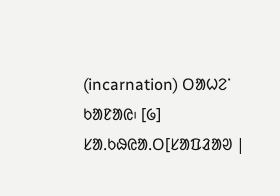(incarnation) ᱛᱟᱦᱮᱸ ᱠᱟᱱᱟᱭ᱾ [᱙]
ᱥᱟᱹᱠᱷᱭᱟᱹᱛ[ᱥᱟᱯᱲᱟᱣ |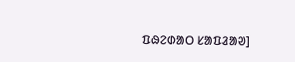ᱯᱷᱮᱰᱟᱛ ᱥᱟᱯᱲᱟᱣ]